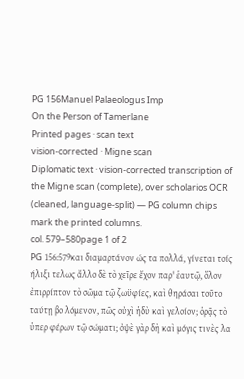PG 156Manuel Palaeologus Imp
On the Person of Tamerlane
Printed pages · scan text
vision-corrected · Migne scan
Diplomatic text · vision-corrected transcription of the Migne scan (complete), over scholarios OCR (cleaned, language-split) — PG column chips mark the printed columns.
col. 579–580page 1 of 2
PG 156:579και διαμαρτάνον ώς τα πολλά, γίνεται τοίς ήλιξι τελως ἄλλο δὲ τὸ χεῖρε ἔχον παρ' ἑαυτῷ, ὅλον ἐπιρρίπτον τὸ σῶμα τῷ ζωϋφίες, καὶ θηράσαι τοῦτο ταύτῃ βο λόμενον, πῶς οὐχὶ ἡδὺ καὶ γελοίον; ὁρᾷς τὸ ὑπερ φέρων τῷ σώματι; ὀψὲ γὰρ δὴ καὶ μόγις τινὲς λα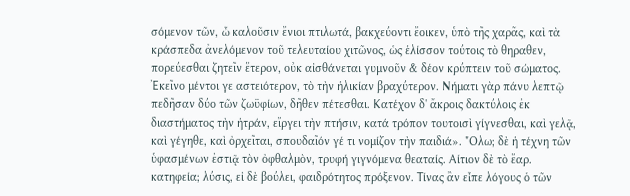σόμενον τῶν, ὦ καλοῦσιν ἔνιοι πτιλωτά, βακχεύοντι ἔοικεν, ὑπὸ τῆς χαρᾶς, καὶ τὰ κράσπεδα ἀνελόμενον τοῦ τελευταίου χιτῶνος, ὡς ἑλίσσον τούτοις τὸ θηραθεν, πορεύεσθαι ζητεῖν ἕτερον, οὐκ αἰσθάνεται γυμνοῦν & δέον κρύπτειν τοῦ σώματος. Ἐκεῖνο μέντοι γε αστειότερον, τὸ τὴν ἡλικίαν βραχύτερον. Νήματι γὰρ πάνυ λεπτῷ πεδῆσαν δύο τῶν ζωϋφίων, δῆθεν πέτεσθαι. Κατέχον δ' ἄκροις δακτύλοις ἐκ διαστήματος τὴν ἡτράν, εἴργει τὴν πτήσιν, κατά τρόπον τουτοισὶ γίγνεσθαι, καὶ γελᾷ, καὶ γέγηθε, καὶ ὀρχεῖται, σπουδαῖόν γέ τι νομίζον τὴν παιδιά». "Ολω; δὲ ἡ τέχνη τῶν ὑφασμένων ἐστιᾷ τὸν ὀφθαλμὸν, τρυφή γιγνόμενα θεαταίς. Αίτιον δὲ τὸ ἔαρ. κατηφεία; λύσις, εἰ δὲ βούλει, φαιδρότητος πρόξενον. Τίνας ἂν εἶπε λόγους ὁ τῶν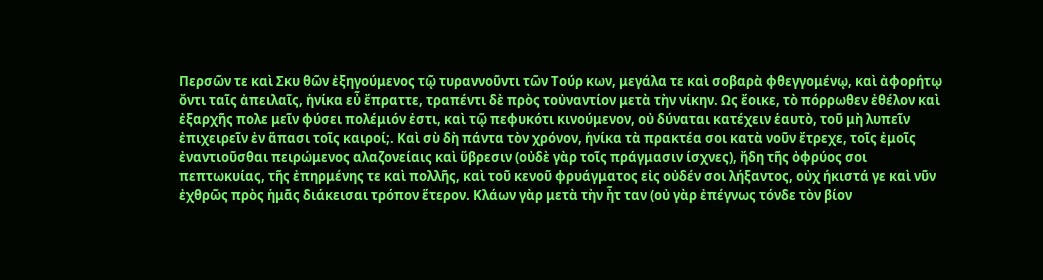Περσῶν τε καὶ Σκυ θῶν ἐξηγούμενος τῷ τυραννοῦντι τῶν Τούρ κων, μεγάλα τε καὶ σοβαρὰ φθεγγομένῳ, καὶ ἀφορήτῳ ὄντι ταῖς ἀπειλαῖς, ἡνίκα εὖ ἔπραττε, τραπέντι δὲ πρὸς τοὐναντίον μετὰ τὴν νίκην. Ως ἔοικε, τὸ πόρρωθεν ἐθέλον καὶ ἐξαρχῆς πολε μεῖν φύσει πολέμιόν ἐστι, καὶ τῷ πεφυκότι κινούμενον, οὐ δύναται κατέχειν ἑαυτὸ, τοῦ μὴ λυπεῖν ἐπιχειρεῖν ἐν ἅπασι τοῖς καιροί;. Καὶ σὺ δὴ πάντα τὸν χρόνον, ἡνίκα τὰ πρακτέα σοι κατὰ νοῦν ἔτρεχε, τοῖς ἐμοῖς ἐναντιοῦσθαι πειρώμενος αλαζονείαις καὶ ὕβρεσιν (οὐδὲ γὰρ τοῖς πράγμασιν ίσχνες), ἤδη τῆς ὀφρύος σοι πεπτωκυίας, τῆς ἐπηρμένης τε καὶ πολλῆς, καὶ τοῦ κενοῦ φρυάγματος εἰς οὐδέν σοι λήξαντος, οὐχ ήκιστά γε καὶ νῦν ἐχθρῶς πρὸς ἡμᾶς διάκεισαι τρόπον ἕτερον. Κλάων γὰρ μετὰ τὴν ἦτ ταν (οὐ γὰρ ἐπέγνως τόνδε τὸν βίον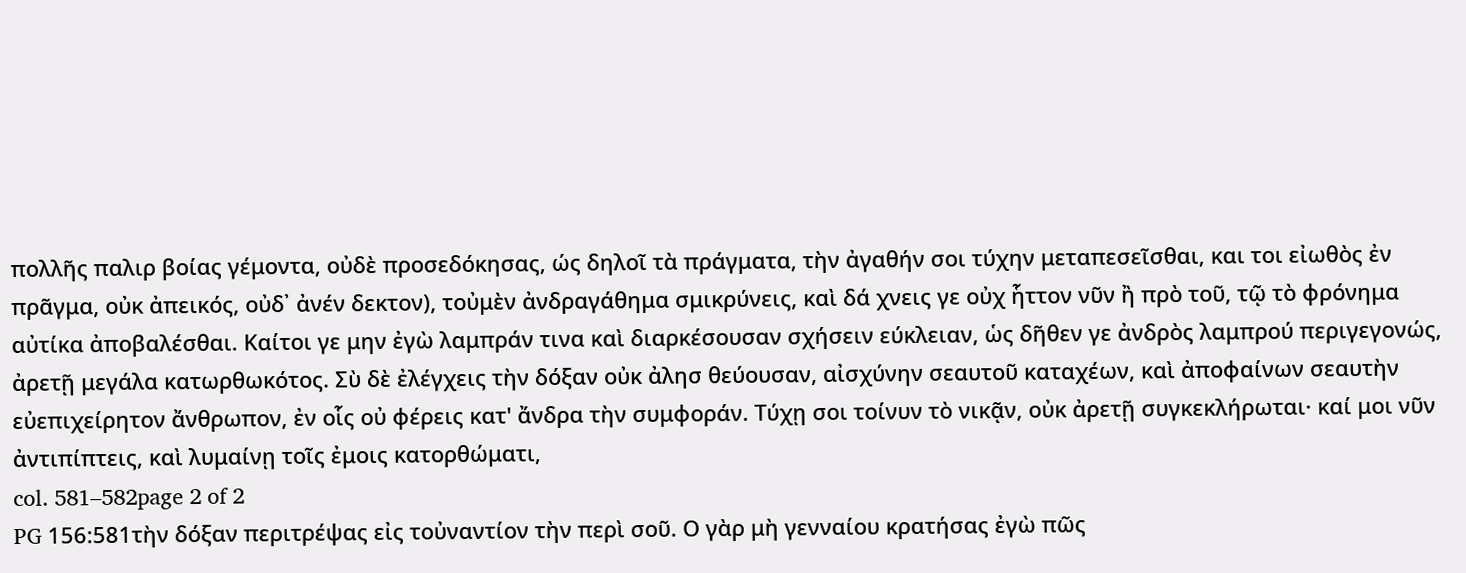πολλῆς παλιρ βοίας γέμοντα, οὐδὲ προσεδόκησας, ώς δηλοῖ τὰ πράγματα, τὴν ἀγαθήν σοι τύχην μεταπεσεῖσθαι, και τοι εἰωθὸς ἐν πρᾶγμα, οὐκ ἀπεικός, οὐδ᾽ ἀνέν δεκτον), τοὐμὲν ἀνδραγάθημα σμικρύνεις, καὶ δά χνεις γε οὐχ ἧττον νῦν ἢ πρὸ τοῦ, τῷ τὸ φρόνημα αὐτίκα ἀποβαλέσθαι. Καίτοι γε μην ἐγὼ λαμπράν τινα καὶ διαρκέσουσαν σχήσειν εύκλειαν, ὡς δῆθεν γε ἀνδρὸς λαμπρού περιγεγονώς, ἀρετῇ μεγάλα κατωρθωκότος. Σὺ δὲ ἐλέγχεις τὴν δόξαν οὐκ ἀλησ θεύουσαν, αἰσχύνην σεαυτοῦ καταχέων, καὶ ἀποφαίνων σεαυτὴν εὐεπιχείρητον ἄνθρωπον, ἐν οἷς οὐ φέρεις κατ' ἄνδρα τὴν συμφοράν. Τύχῃ σοι τοίνυν τὸ νικᾷν, οὐκ ἀρετῇ συγκεκλήρωται· καί μοι νῦν ἀντιπίπτεις, καὶ λυμαίνῃ τοῖς ἐμοις κατορθώματι,
col. 581–582page 2 of 2
PG 156:581τὴν δόξαν περιτρέψας εἰς τοὐναντίον τὴν περὶ σοῦ. Ο γὰρ μὴ γενναίου κρατήσας ἐγὼ πῶς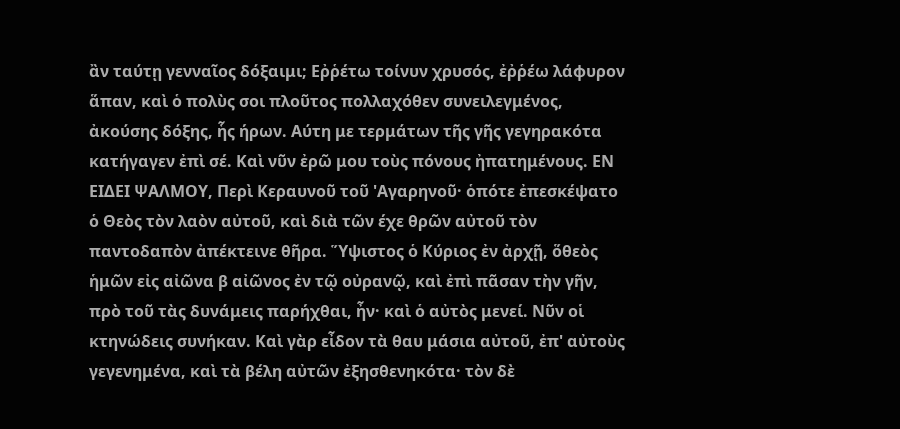ἂν ταύτῃ γενναῖος δόξαιμι; Εῤῥέτω τοίνυν χρυσός, ἐῤῥέω λάφυρον ἅπαν, καὶ ὁ πολὺς σοι πλοῦτος πολλαχόθεν συνειλεγμένος, ἀκούσης δόξης, ἧς ήρων. Αύτη με τερμάτων τῆς γῆς γεγηρακότα κατήγαγεν ἐπὶ σέ. Καὶ νῦν ἐρῶ μου τοὺς πόνους ἠπατημένους. ΕΝ ΕΙΔΕΙ ΨΑΛΜΟΥ, Περὶ Κεραυνοῦ τοῦ 'Αγαρηνοῦ· ὁπότε ἐπεσκέψατο ὁ Θεὸς τὸν λαὸν αὐτοῦ, καὶ διὰ τῶν έχε θρῶν αὐτοῦ τὸν παντοδαπὸν ἀπέκτεινε θῆρα. Ὕψιστος ὁ Κύριος ἐν ἀρχῇ, ὅθεὸς ἡμῶν εἰς αἰῶνα β αἰῶνος ἐν τῷ οὐρανῷ, καὶ ἐπὶ πᾶσαν τὴν γῆν, πρὸ τοῦ τὰς δυνάμεις παρήχθαι, ἦν· καὶ ὁ αὐτὸς μενεί. Νῦν οἱ κτηνώδεις συνήκαν. Καὶ γὰρ εἶδον τὰ θαυ μάσια αὐτοῦ, ἐπ' αὐτοὺς γεγενημένα, καὶ τὰ βέλη αὐτῶν ἐξησθενηκότα· τὸν δὲ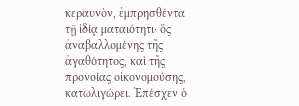κεραυνὸν, ἐμπρησθέντα τῇ ἰδίᾳ ματαιότητι· ὃς ἀναβαλλομένης τῆς ἀγαθότητος, καὶ τῆς προνοίας οἰκονομούσης, κατωλιγώρει. Ἐπέσχεν ὁ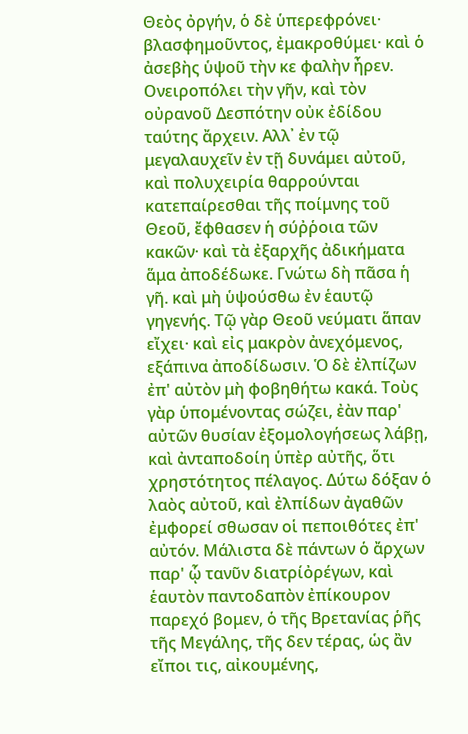Θεὸς ὀργήν, ὁ δὲ ὑπερεφρόνει· βλασφημοῦντος, ἐμακροθύμει· καὶ ὁ ἀσεβὴς ὑψοῦ τὴν κε φαλὴν ἦρεν. Ονειροπόλει τὴν γῆν, καὶ τὸν οὐρανοῦ Δεσπότην οὐκ ἐδίδου ταύτης ἄρχειν. Αλλ᾽ ἐν τῷ μεγαλαυχεῖν ἐν τῇ δυνάμει αὐτοῦ, καὶ πολυχειρία θαρρούνται κατεπαίρεσθαι τῆς ποίμνης τοῦ Θεοῦ, ἔφθασεν ἡ σύῤῥοια τῶν κακῶν· καὶ τὰ ἐξαρχῆς ἀδικήματα ἅμα ἀποδέδωκε. Γνώτω δὴ πᾶσα ἡ γῆ. καὶ μὴ ὑψούσθω ἐν ἑαυτῷ γηγενής. Τῷ γὰρ Θεοῦ νεύματι ἅπαν εἴχει· καὶ εἰς μακρὸν ἀνεχόμενος, εξάπινα ἀποδίδωσιν. Ὁ δὲ ἐλπίζων ἐπ' αὐτὸν μὴ φοβηθήτω κακά. Τοὺς γὰρ ὑπομένοντας σώζει, ἐὰν παρ' αὐτῶν θυσίαν ἐξομολογήσεως λάβῃ, καὶ ἀνταποδοίη ὑπὲρ αὐτῆς, ὅτι χρηστότητος πέλαγος. Δύτω δόξαν ὁ λαὸς αὐτοῦ, καὶ ἐλπίδων ἀγαθῶν ἐμφορεί σθωσαν οἱ πεποιθότες ἐπ' αὐτόν. Μάλιστα δὲ πάντων ὁ ἄρχων παρ' ᾧ τανῦν διατρίὀρέγων, καὶ ἑαυτὸν παντοδαπὸν ἐπίκουρον παρεχό βομεν, ὁ τῆς Βρετανίας ῥῆς τῆς Μεγάλης, τῆς δεν τέρας, ὡς ἂν εἴποι τις, αἰκουμένης,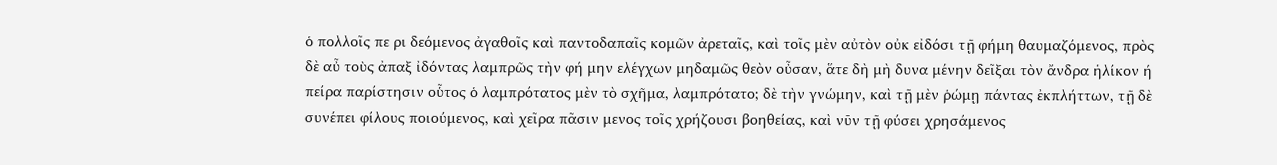ὁ πολλοῖς πε ρι δεόμενος ἀγαθοῖς καὶ παντοδαπαῖς κομῶν ἀρεταῖς, καὶ τοῖς μὲν αὐτὸν οὐκ εἰδόσι τῇ φήμη θαυμαζόμενος, πρὸς δὲ αὖ τοὺς ἀπαξ ἰδόντας λαμπρῶς τὴν φή μην ελέγχων μηδαμῶς θεὸν οὖσαν, ἅτε δὴ μὴ δυνα μένην δεῖξαι τὸν ἄνδρα ἡλίκον ή πείρα παρίστησιν οὗτος ὁ λαμπρότατος μὲν τὸ σχῆμα, λαμπρότατο; δὲ τὴν γνώμην, καὶ τῇ μὲν ῥώμῃ πάντας ἐκπλήττων, τῇ δὲ συνέπει φίλους ποιούμενος, καὶ χεῖρα πᾶσιν μενος τοῖς χρήζουσι βοηθείας, καὶ νῦν τῇ φύσει χρησάμενος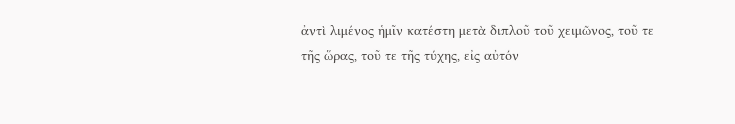ἀντὶ λιμένος ἡμῖν κατέστη μετὰ διπλοῦ τοῦ χειμῶνος, τοῦ τε τῆς ὥρας, τοῦ τε τῆς τύχης, εἰς αὐτόν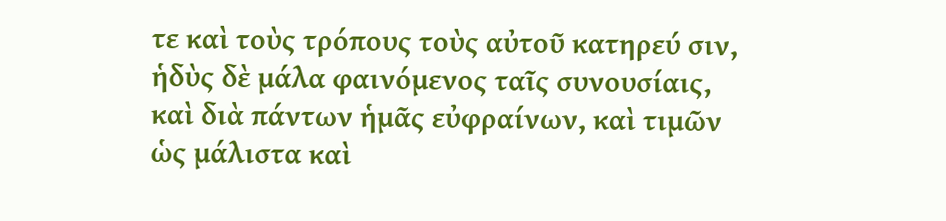τε καὶ τοὺς τρόπους τοὺς αὐτοῦ κατηρεύ σιν, ἡδὺς δὲ μάλα φαινόμενος ταῖς συνουσίαις, καὶ διὰ πάντων ἡμᾶς εὐφραίνων, καὶ τιμῶν ὡς μάλιστα καὶ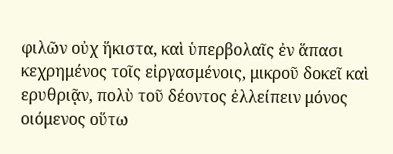φιλῶν οὐχ ἥκιστα, καὶ ὑπερβολαῖς ἐν ἅπασι κεχρημένος τοῖς εἰργασμένοις, μικροῦ δοκεῖ καὶ ερυθριᾷν, πολὺ τοῦ δέοντος ἐλλείπειν μόνος οιόμενος οὕτω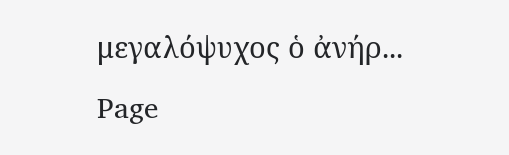μεγαλόψυχος ὁ ἀνήρ...
Page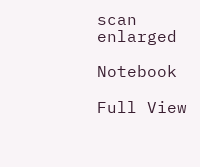scan enlarged

Notebook

Full View